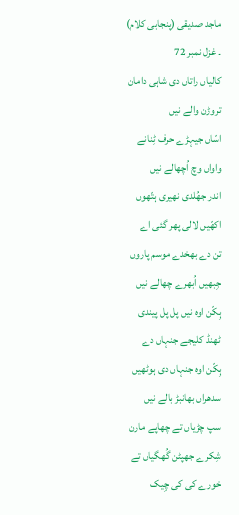ماجد صدیقی (پنجابی کلام) ۔ غزل نمبر 72
کالیاں راتاں دی شاہی دامان تروڑن والے نیں
اسّاں جیہڑے حرف ٹِنانے واواں وچ اُچھالے نیں
اندر جھُلدی نھیری ہتّھوں اکھّیں لالی پھر گئی اے
تن دے بھخدے موسم پاروں جِبھیں اُبھرے چھالے نیں
ہِکّن اوہ نیں پل پل پیندی ٹھنڈ کلیجے جنہاں دے
ہِکّن اوہ جنہاں دی ہوٹھیں سدھراں بھانبڑ بالے نیں
سپ چڑیاں تے چھاپے مارن شِکرے جھپٹن گُھگیاں تے
خورے کی کی چِیک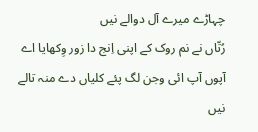چہاڑے میرے آل دوالے نیں
رُتّاں نے نم روک کے اپنی اِنج دا زور وِکھایا اے
آپوں آپ ائی وجن لگ پئے کلیاں دے منہ تالے نیں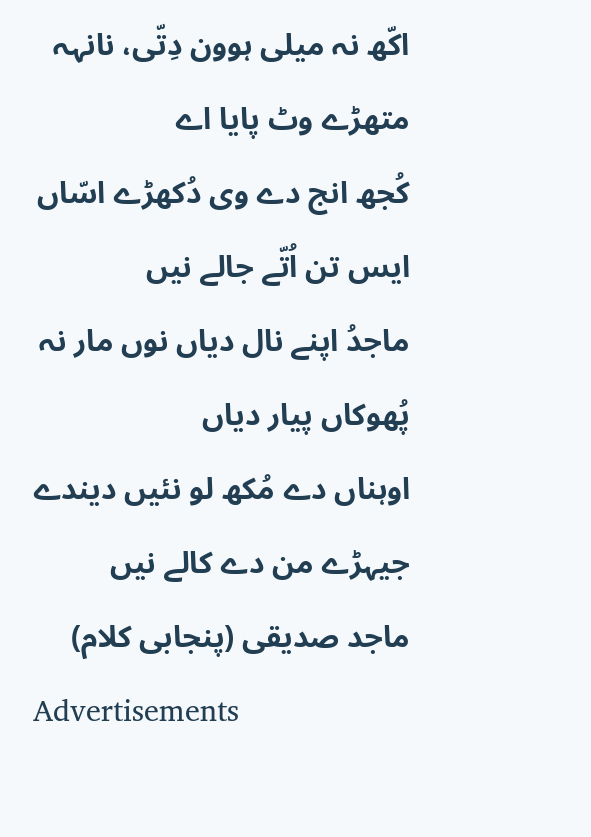اکّھ نہ میلی ہوون دِتّی، نانہہ متھڑے وٹ پایا اے
کُجھ انج دے وی دُکھڑے اسّاں ایس تن اُتّے جالے نیں
ماجدُ اپنے نال دیاں نوں مار نہ پُھوکاں پیار دیاں
اوہناں دے مُکھ لو نئیں دیندے جیہڑے من دے کالے نیں
ماجد صدیقی (پنجابی کلام)
Advertisements